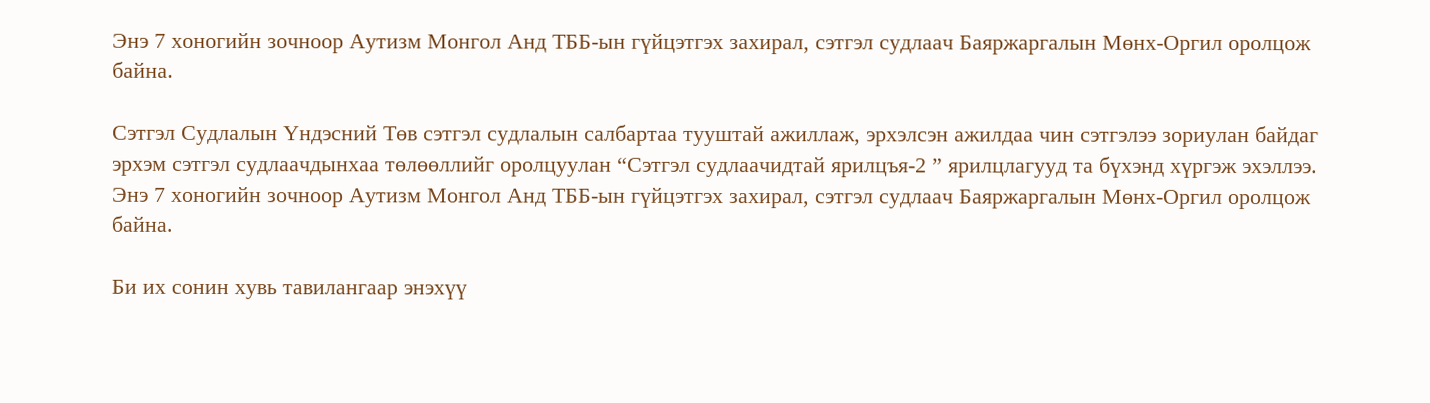Энэ 7 хоногийн зочноор Аутизм Монгол Анд ТББ-ын гүйцэтгэх захирал, сэтгэл судлаач Баяржаргалын Мөнх-Оргил оролцож байна.

Сэтгэл Судлалын Үндэсний Төв сэтгэл судлалын салбартаа тууштай ажиллаж, эрхэлсэн ажилдаа чин сэтгэлээ зориулан байдаг эрхэм сэтгэл судлаачдынхаа төлөөллийг оролцуулан “Сэтгэл судлаачидтай ярилцъя-2 ” ярилцлагууд та бүхэнд хүргэж эхэллээ.
Энэ 7 хоногийн зочноор Аутизм Монгол Анд ТББ-ын гүйцэтгэх захирал, сэтгэл судлаач Баяржаргалын Мөнх-Оргил оролцож байна.

Би их сонин хувь тавилангаар энэхүү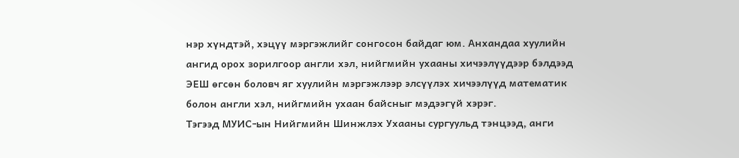нэр хүндтэй, хэцүү мэргэжлийг сонгосон байдаг юм. Анхандаа хуулийн ангид орох зорилгоор англи хэл, нийгмийн ухааны хичээлүүдээр бэлдээд ЭЕШ өгсөн боловч яг хуулийн мэргэжлээр элсүүлэх хичээлүүд математик болон англи хэл, нийгмийн ухаан байсныг мэдээгүй хэрэг.
Тэгээд МУИС-ын Нийгмийн Шинжлэх Ухааны сургуульд тэнцээд, анги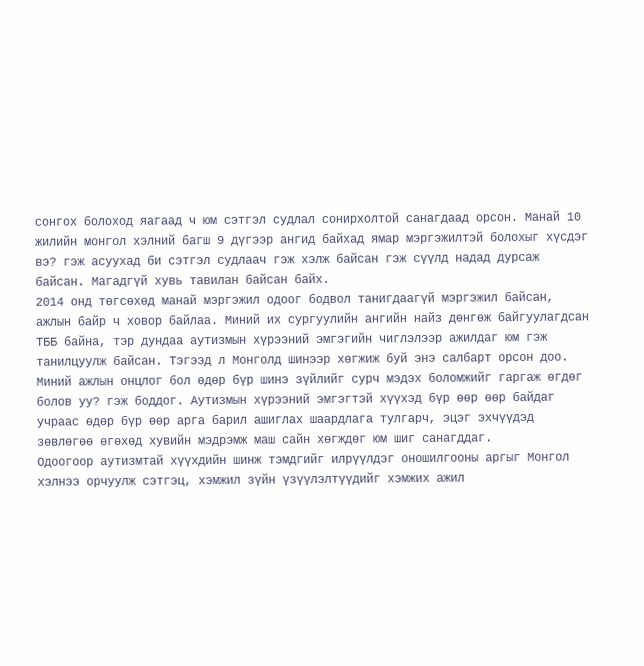сонгох болоход яагаад ч юм сэтгэл судлал сонирхолтой санагдаад орсон. Манай 10 жилийн монгол хэлний багш 9 дүгээр ангид байхад ямар мэргэжилтэй болохыг хүсдэг вэ? гэж асуухад би сэтгэл судлаач гэж хэлж байсан гэж сүүлд надад дурсаж байсан. Магадгүй хувь тавилан байсан байх.
2014 онд төгсөхөд манай мэргэжил одоог бодвол танигдаагүй мэргэжил байсан, ажлын байр ч ховор байлаа. Миний их сургуулийн ангийн найз дөнгөж байгуулагдсан ТББ байна, тэр дундаа аутизмын хүрээний эмгэгийн чиглэлээр ажилдаг юм гэж танилцуулж байсан. Тэгээд л Монголд шинээр хөгжиж буй энэ салбарт орсон доо.
Миний ажлын онцлог бол өдөр бүр шинэ зүйлийг сурч мэдэх боломжийг гаргаж өгдөг болов уу? гэж боддог. Аутизмын хүрээний эмгэгтэй хүүхэд бүр өөр өөр байдаг учраас өдөр бүр өөр арга барил ашиглах шаардлага тулгарч, эцэг эхчүүдэд зөвлөгөө өгөхөд хувийн мэдрэмж маш сайн хөгждөг юм шиг санагддаг.
Одоогоор аутизмтай хүүхдийн шинж тэмдгийг илрүүлдэг оношилгооны аргыг Монгол хэлнээ орчуулж сэтгэц, хэмжил зүйн үзүүлэлтүүдийг хэмжих ажил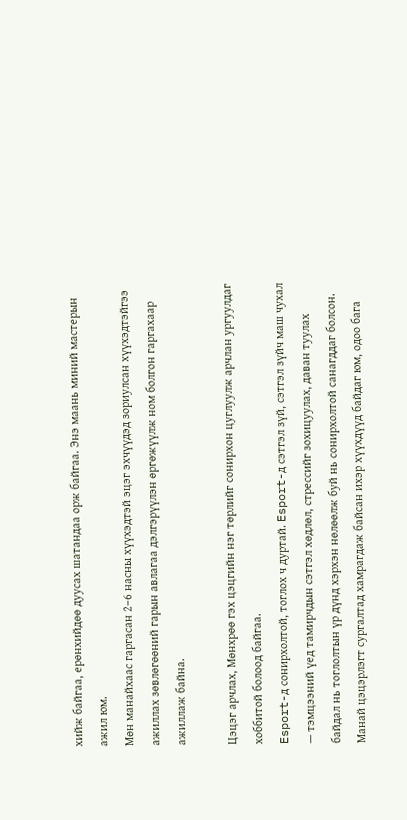хийж байгаа, ерөнхийдөө дуусах шатандаа орж байгаа. Энэ маань миний мастерын ажил юм.
Мөн манайхаас гаргасан 2–6 насны хүүхэдтэй эцэг эхчүүдэд зориулсан хүүхэдтэйгээ ажиллах зөвлөгөөний гарын авлагаа дэлгэрүүлэн өргөжүүлж ном болгон гаргахаар ажиллаж байна.

Цэцэг арчлах, Мөнхрөө гэх цэцгийн нэг төрлийг сонирхон цуглуулж арчлан ургуулдаг хоббитой болоод байгаа.
Esport-д сонирхолтой, тоглох ч дуртай. Esport-д сэтгэл зүй, сэтгэл зүйч маш чухал — тэмцээний үед тамирчдын сэтгэл хөдлөл, стрессийг зохицуулах, даван туулах байдал нь тоглолтын үр дүнд хэрхэн нөлөөлж буй нь сонирхолтой санагддаг болсон.
Манай цэцэрлэгт сургалтад хамрагдаж байсан ихэр хүүхдүүд байдаг юм, одоо бага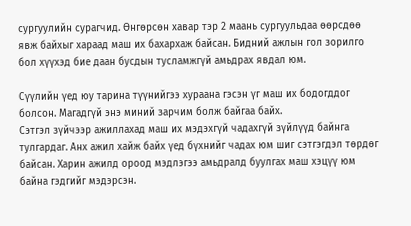сургуулийн сурагчид. Өнгөрсөн хавар тэр 2 маань сургуульдаа өөрсдөө явж байхыг хараад маш их бахархаж байсан. Бидний ажлын гол зорилго бол хүүхэд бие даан бусдын тусламжгүй амьдрах явдал юм.

Сүүлийн үед юу тарина түүнийгээ хураана гэсэн үг маш их бодогддог болсон. Магадгүй энэ миний зарчим болж байгаа байх.
Сэтгэл зүйчээр ажиллахад маш их мэдэхгүй чадахгүй зүйлүүд байнга тулгардаг. Анх ажил хайж байх үед бүхнийг чадах юм шиг сэтгэгдэл төрдөг байсан. Харин ажилд ороод мэдлэгээ амьдралд буулгах маш хэцүү юм байна гэдгийг мэдэрсэн.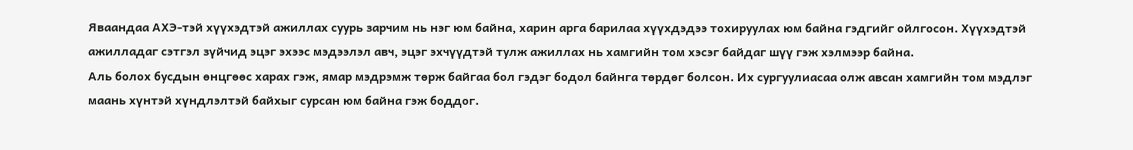Яваандаа АХЭ-тэй хүүхэдтэй ажиллах суурь зарчим нь нэг юм байна, харин арга барилаа хүүхдэдээ тохируулах юм байна гэдгийг ойлгосон. Хүүхэдтэй ажилладаг сэтгэл зүйчид эцэг эхээс мэдээлэл авч, эцэг эхчүүдтэй тулж ажиллах нь хамгийн том хэсэг байдаг шүү гэж хэлмээр байна.
Аль болох бусдын өнцгөөс харах гэж, ямар мэдрэмж төрж байгаа бол гэдэг бодол байнга төрдөг болсон. Их сургуулиасаа олж авсан хамгийн том мэдлэг маань хүнтэй хүндлэлтэй байхыг сурсан юм байна гэж боддог.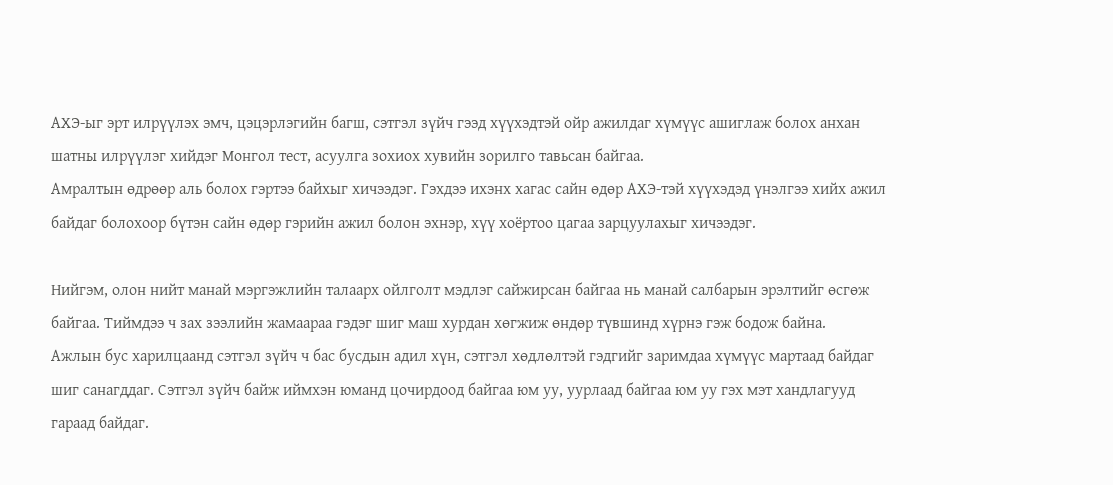АХЭ-ыг эрт илрүүлэх эмч, цэцэрлэгийн багш, сэтгэл зүйч гээд хүүхэдтэй ойр ажилдаг хүмүүс ашиглаж болох анхан шатны илрүүлэг хийдэг Монгол тест, асуулга зохиох хувийн зорилго тавьсан байгаа.
Амралтын өдрөөр аль болох гэртээ байхыг хичээдэг. Гэхдээ ихэнх хагас сайн өдөр АХЭ-тэй хүүхэдэд үнэлгээ хийх ажил байдаг болохоор бүтэн сайн өдөр гэрийн ажил болон эхнэр, хүү хоёртоо цагаа зарцуулахыг хичээдэг.

Нийгэм, олон нийт манай мэргэжлийн талаарх ойлголт мэдлэг сайжирсан байгаа нь манай салбарын эрэлтийг өсгөж байгаа. Тиймдээ ч зах зээлийн жамаараа гэдэг шиг маш хурдан хөгжиж өндөр түвшинд хүрнэ гэж бодож байна.
Ажлын бус харилцаанд сэтгэл зүйч ч бас бусдын адил хүн, сэтгэл хөдлөлтэй гэдгийг заримдаа хүмүүс мартаад байдаг шиг санагддаг. Сэтгэл зүйч байж иймхэн юманд цочирдоод байгаа юм уу, уурлаад байгаа юм уу гэх мэт хандлагууд гараад байдаг.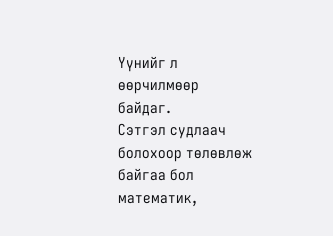Үүнийг л өөрчилмөөр байдаг.
Сэтгэл судлаач болохоор төлөвлөж байгаа бол математик,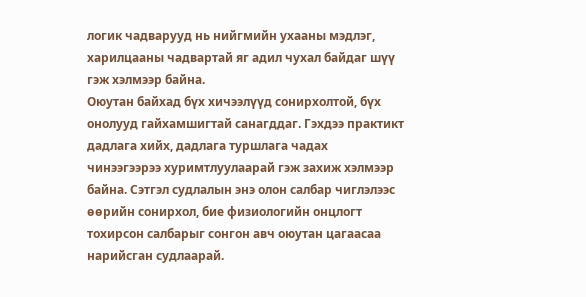логик чадварууд нь нийгмийн ухааны мэдлэг, харилцааны чадвартай яг адил чухал байдаг шүү гэж хэлмээр байна.
Оюутан байхад бүх хичээлүүд сонирхолтой, бүх онолууд гайхамшигтай санагддаг. Гэхдээ практикт дадлага хийх, дадлага туршлага чадах чинээгээрээ хуримтлуулаарай гэж захиж хэлмээр байна. Сэтгэл судлалын энэ олон салбар чиглэлээс өөрийн сонирхол, бие физиологийн онцлогт тохирсон салбарыг сонгон авч оюутан цагаасаа нарийсган судлаарай.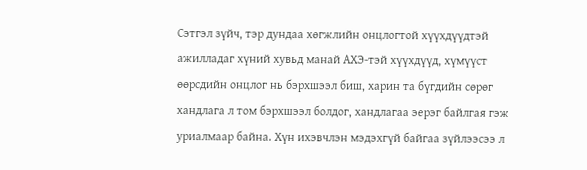Сэтгэл зүйч, тэр дундаа хөгжлийн онцлогтой хүүхдүүдтэй ажилладаг хүний хувьд манай АХЭ-тэй хүүхдүүд, хүмүүст өөрсдийн онцлог нь бэрхшээл биш, харин та бүгдийн сөрөг хандлага л том бэрхшээл болдог, хандлагаа эерэг байлгая гэж уриалмаар байна. Хүн ихэвчлэн мэдэхгүй байгаа зүйлээсээ л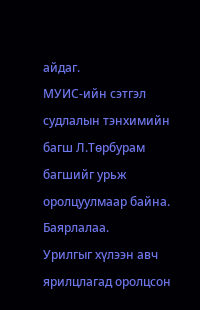айдаг.
МУИС-ийн сэтгэл судлалын тэнхимийн багш Л.Төрбурам багшийг урьж оролцуулмаар байна. Баярлалаа.
Урилгыг хүлээн авч ярилцлагад оролцсон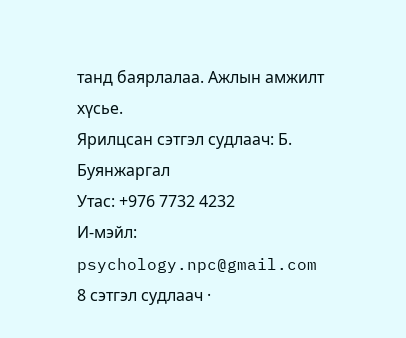танд баярлалаа. Ажлын амжилт хүсье.
Ярилцсан сэтгэл судлаач: Б. Буянжаргал
Утас: +976 7732 4232
И-мэйл: psychology.npc@gmail.com
8 сэтгэл судлаач ·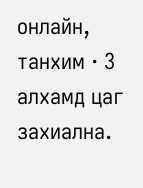онлайн, танхим · 3 алхамд цаг захиална.